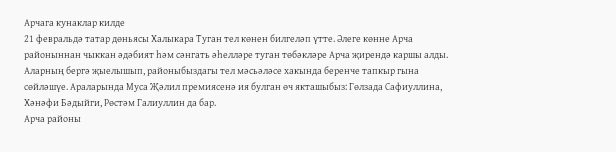Арчага кунаклар килде
21 февральдә татар дөньясы Халыкара Туган тел көнен билгеләп үтте. Әлеге көнне Арча районыннан чыккан әдәбият һәм сәнгать әһелләре туган төбәкләре Арча җирендә каршы алды. Аларның бергә җыелышып, районыбыздагы тел мәсьәләсе хакында беренче тапкыр гына сөйләшүе. Араларында Муса Җәлил премиясенә ия булган өч якташыбыз: Гөлзада Сафиуллина, Хәнәфи Бәдыйги, Рөстәм Галиуллин да бар.
Арча районы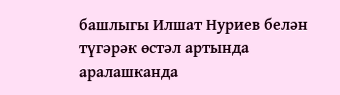башлыгы Илшат Нуриев белән түгәрәк өстәл артында аралашканда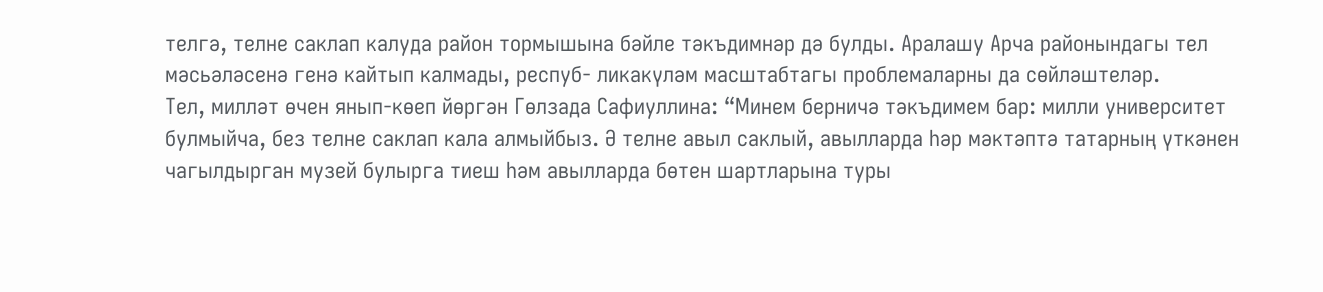телгә, телне саклап калуда район тормышына бәйле тәкъдимнәр дә булды. Аралашу Арча районындагы тел мәсьәләсенә генә кайтып калмады, респуб- ликакүләм масштабтагы проблемаларны да сөйләштеләр.
Тел, милләт өчен янып-көеп йөргән Гөлзада Сафиуллина: “Минем берничә тәкъдимем бар: милли университет булмыйча, без телне саклап кала алмыйбыз. Ә телне авыл саклый, авылларда һәр мәктәптә татарның үткәнен чагылдырган музей булырга тиеш һәм авылларда бөтен шартларына туры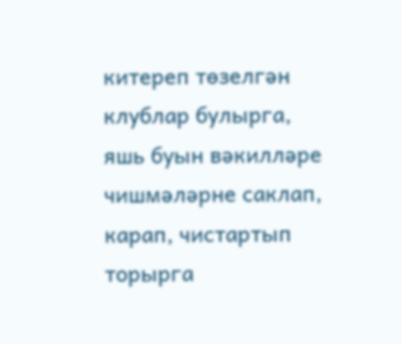китереп төзелгән клублар булырга, яшь буын вәкилләре чишмәләрне саклап, карап, чистартып торырга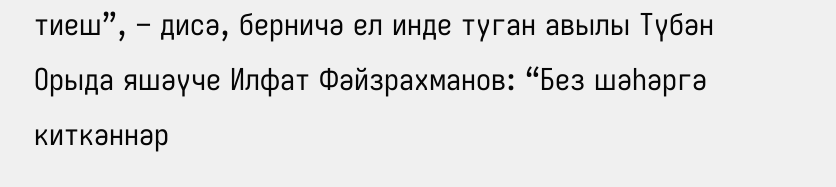тиеш”, – дисә, берничә ел инде туган авылы Түбән Орыда яшәүче Илфат Фәйзрахманов: “Без шәһәргә киткәннәр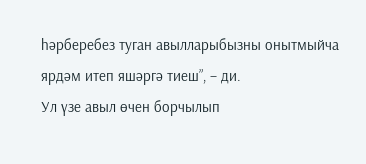һәрберебез туган авылларыбызны онытмыйча ярдәм итеп яшәргә тиеш”, – ди.
Ул үзе авыл өчен борчылып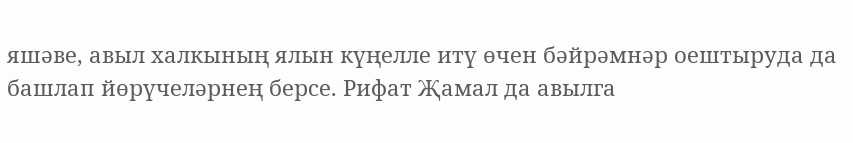яшәве, авыл халкының ялын күңелле итү өчен бәйрәмнәр оештыруда да башлап йөрүчеләрнең берсе. Рифат Җамал да авылга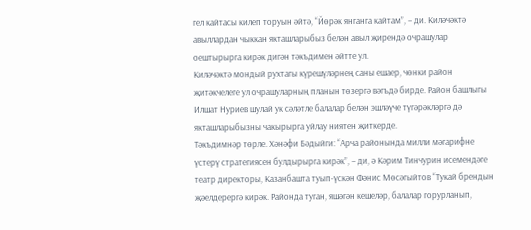гел кайтасы килеп торуын әйтә, “Йөрәк янганга кайтам”, – ди. Киләчәктә авыллардан чыккан якташларыбыз белән авыл җирендә очрашулар оештырырга кирәк дигән тәкъдимен әйтте ул.
Киләчәктә мондый рухтагы күрешүләрнең саны ешаер, чөнки район җитәкчелеге ул очрашуларның планын төзергә вәгъдә бирде. Район башлыгы Илшат Нуриев шулай ук сәләтле балалар белән эшләүче түгәрәкләргә дә якташларыбызны чакырырга уйлау ниятен җиткерде.
Тәкъдимнәр төрле. Хәнәфи Бәдыйги: “Арча районында милли мәгарифне үстерү стратегиясен булдырырга кирәк”, – ди, ә Кәрим Тинчурин исемендәге театр директоры, Казанбашта туып-үскән Фәнис Мөсәгыйтов “Тукай брендын җәелдерергә кирәк. Районда туган, яшәгән кешеләр, балалар горурланып,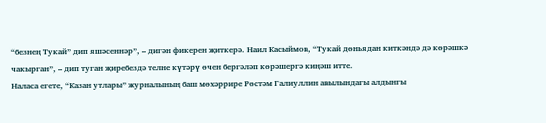“безнең Тукай” дип яшәсеннәр”, – дигән фикерен җиткерә. Наил Касыймов, “Тукай дөньядан киткәндә дә көрәшкә чакырган”, – дип туган җиребездә телне күтәрү өчен бергәләп көрәшергә киңәш итте.
Наласа егете, “Казан утлары” журналының баш мөхәррире Рөстәм Галиуллин авылындагы алдынгы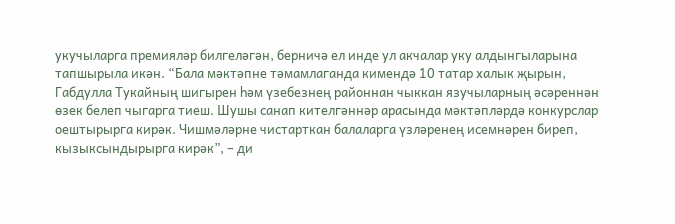укучыларга премияләр билгеләгән, берничә ел инде ул акчалар уку алдынгыларына тапшырыла икән. “Бала мәктәпне тәмамлаганда кимендә 10 татар халык җырын, Габдулла Тукайның шигырен һәм үзебезнең районнан чыккан язучыларның әсәреннән өзек белеп чыгарга тиеш. Шушы санап кителгәннәр арасында мәктәпләрдә конкурслар оештырырга кирәк. Чишмәләрне чистарткан балаларга үзләренең исемнәрен биреп, кызыксындырырга кирәк”, – ди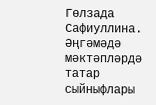Гөлзада Сафиуллина. Әңгәмәдә мәктәпләрдә татар сыйныфлары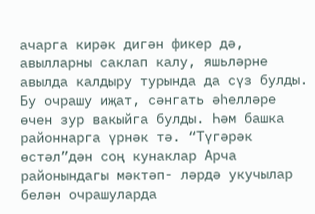ачарга кирәк дигән фикер дә, авылларны саклап калу, яшьләрне авылда калдыру турында да сүз булды.
Бу очрашу иҗат, сәнгать әһелләре өчен зур вакыйга булды. Һәм башка районнарга үрнәк тә. “Түгәрәк өстәл”дән соң кунаклар Арча районындагы мәктәп- ләрдә укучылар белән очрашуларда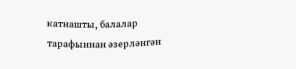катнашты, балалар тарафыннан әзерләнгән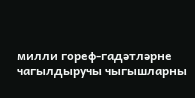милли гореф-гадәтләрне чагылдыручы чыгышларны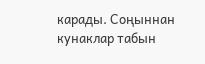карады. Соңыннан кунаклар табын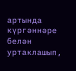артында күргәннәре белән уртаклашып,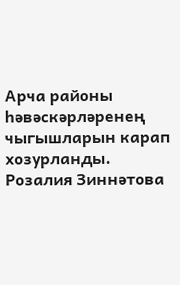Арча районы һәвәскәрләренең чыгышларын карап хозурланды.
Розалия Зиннәтова